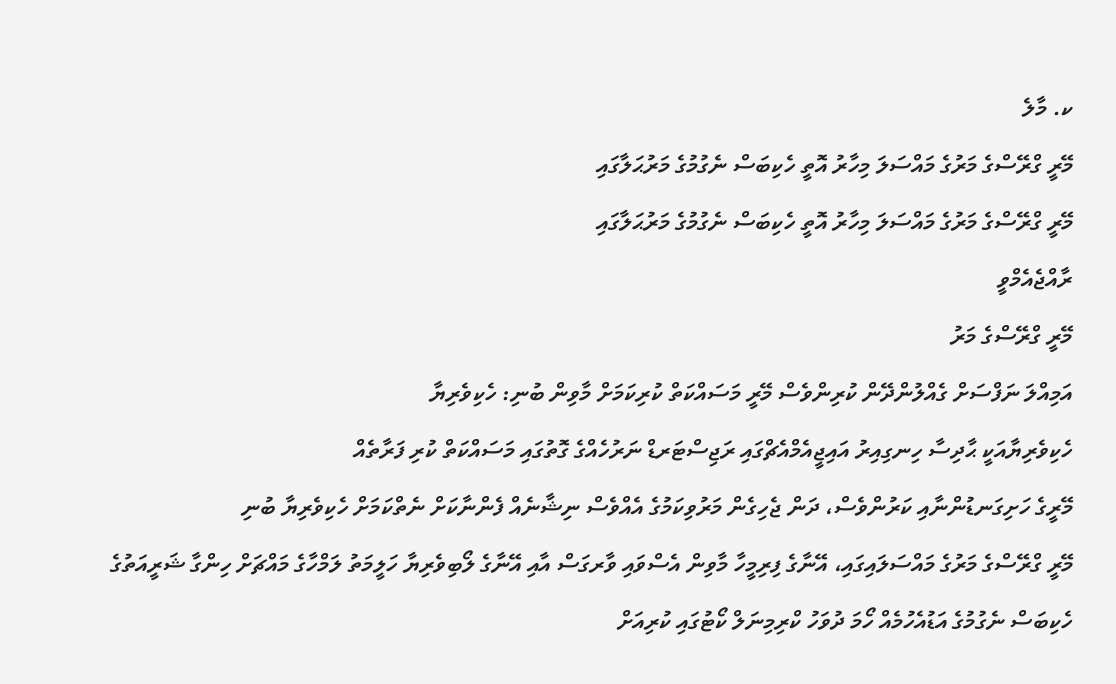ކ. މާލެ
މޭރީ ގްރޭސްގެ މަރުގެ މައްސަލަ މިހާރު އޮތީ ހެކިބަސް ނެގުމުގެ މަރުޙަލާގައި
މޭރީ ގްރޭސްގެ މަރުގެ މައްސަލަ މިހާރު އޮތީ ހެކިބަސް ނެގުމުގެ މަރުޙަލާގައި
ރާއްޖެއެމްވީ
މޭރީ ގްރޭސްގެ މަރު
އަމިއްލަ ނަފްސަށް ގެއްލުންދޭން ކުރިންވެސް މޭރީ މަސައްކަތް ކުރިކަމަށް މާވިން ބުނި: ހެކިވެރިޔާ
ހެކިވެރިޔާއަކީ ޙާދިސާ ހިނގިއިރު އައިޖީއެމްއެޗްގައި ރަޖިސްޓަރޑް ނަރުހެއްގެ ގޮތުގައި މަސައްކަތް ކުރި ފަރާތެއް
މޭރީގެ ހަށިގަނޑުންނާއި ކަރުންވެސް، ދަން ޖެހިގެން މަރުވިކަމުގެ އެއްވެސް ނިޝާނެއް ފެންނާކަށް ނެތްކަމަށް ހެކިވެރިޔާ ބުނި
މޭރީ ގްރޭސްގެ މަރުގެ މައްސަލައިގައި، އޭނާގެ ފިރިމީހާ މާވިން އެސްވައި ވާރގަސް އާއި އޭނާގެ ލޯބިވެރިޔާ ހަލީމަތު ލަމްހާގެ މައްޗަށް ހިންގާ ޝަރީއަތުގެ ހެކިބަސް ނެގުމުގެ އަޑުއެހުމެއް ހޯމަ ދުވަހު ކްރިމިނަލް ކޯޓުގައި ކުރިއަށް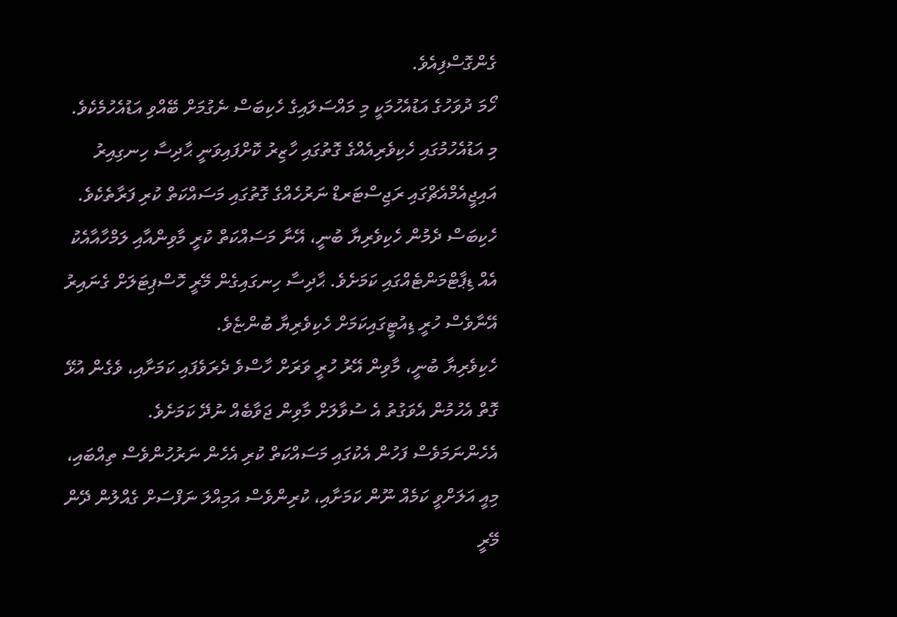ގެންގޮސްފިއެވެ.
ހޯމަ ދުވަހުގެ އަޑުއެހުމަކީ މި މައްސަލައިގެ ހެކިބަސް ނެގުމަށް ބޭއްވި އަޑުއެހުމެކެވެ.
މި އަޑުއެހުމުގައި ހެކިވެރިއެއްގެ ގޮތުގައި ހާޒިރު ކޮށްފައިވަނީ ޙާދިސާ ހިނގިއިރު އައިޖީއެމްއެޗްގައި ރަޖިސްޓަރޑް ނަރުހެއްގެ ގޮތުގައި މަސައްކަތް ކުރި ފަރާތެކެވެ.
ހެކިބަސް ދެމުން ހެކިވެރިޔާ ބުނީ، އޭނާ މަސައްކަތް ކުރީ މާވިންއާއި ލަމްހާއާއެކު އެއް ޑިޕާޓްމަންޓެއްގައި ކަމަށެވެ. ޙާދިސާ ހިނގައިގެން މޭރީ ހޮސްޕިޓަލަށް ގެނައިރު އޭނާވެސް ހުރީ ޑިއުޓީގައިކަމަށް ހެކިވެރިޔާ ބުންޏެވެ.
ހެކިވެރިޔާ ބުނީ، މާވިން އޭރު ހުރީ ވަރަށް ހާސްވެ ދެރަވެފައި ކަމަށާއި، ވެގެން އުޅޭ ގޮތް އެހުމުން އެވަގުތު އެ ސުވާލަށް މާވިން ޖަވާބެއް ނުދޭ ކަމަށެވެ.
އެހެންނަމަވެސް ފަހުން އެކުގައި މަސައްކަތް ކުރި އެހެން ނަރުހުންވެސް ތިއްބައި، މިއީ އަލަށްވީ ކަމެއް ނޫން ކަމަށާއި، ކުރިންވެސް އަމިއްލަ ނަފްސަށް ގެއްލުން ދޭން މޭރީ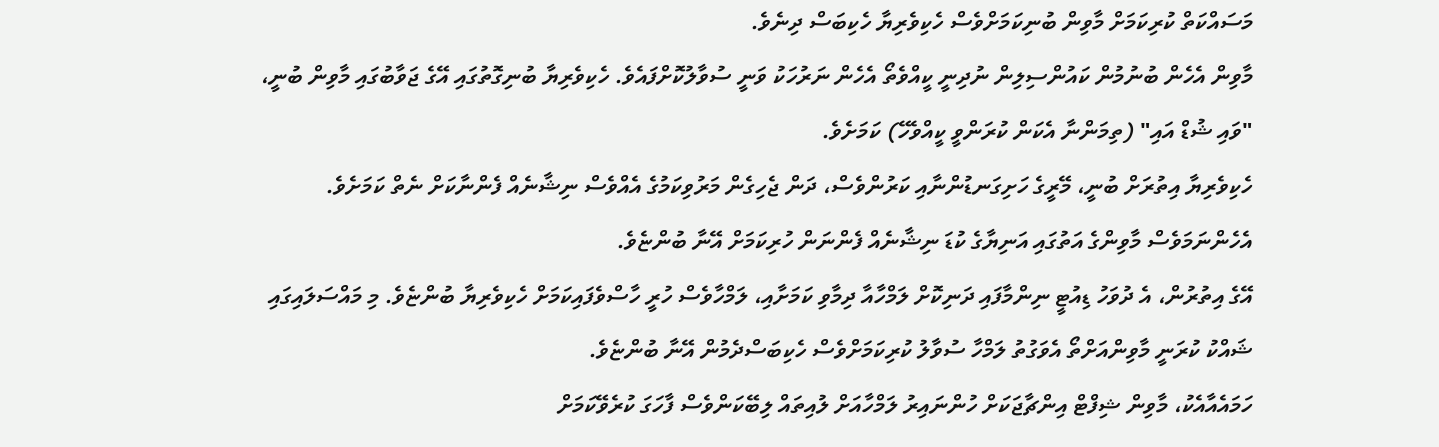މަސައްކަތް ކުރިކަމަށް މާވިން ބުނިކަމަށްވެސް ހެކިވެރިޔާ ހެކިބަސް ދިނެވެ.
މާވިން އެހެން ބުނުމުން ކައުންސިލިން ނުދިނީ ކީއްވެތޯ އެހެން ނަރުހަކު ވަނީ ސުވާލުކޮށްފައެވެ. ހެކިވެރިޔާ ބުނިގޮތުގައި އޭގެ ޖަވާބުގައި މާވިން ބުނީ، "ވައި ޝުޑް އައި" (ތިމަންނާ އެކަން ކުރަންވީ ކީއްވެހޭ) ކަމަށެވެ.
ހެކިވެރިޔާ އިތުރަށް ބުނީ، މޭރީގެ ހަށިގަނޑުންނާއި ކަރުންވެސް، ދަން ޖެހިގެން މަރުވިކަމުގެ އެއްވެސް ނިޝާނެއް ފެންނާކަށް ނެތް ކަމަށެވެ.
އެހެންނަމަވެސް މާވިންގެ އަތުގައި އަނިޔާގެ ކުޑަ ނިޝާނެއް ފެންނަން ހުރިކަމަށް އޭނާ ބުންޏެވެ.
އޭގެ އިތުރުން، އެ ދުވަހު ޑިއުޓީ ނިންމާފައި ދަނިކޮށް ލަމްހާއާ ދިމާވި ކަމަށާއި، ލަމްހާވެސް ހުރީ ހާސްވެފައިކަމަށް ހެކިވެރިޔާ ބުންޏެވެ. މި މައްސަލައިގައި ޝައްކު ކުރަނީ މާވިންއަށްތޯ އެވަގުތު ލަމްހާ ސުވާލު ކުރިކަމަށްވެސް ހެކިބަސްދެމުން އޭނާ ބުންޏެވެ.
ހަމައެއާއެކު، މާވިން ޝިފްޓް އިންޗާޖަކަށް ހުންނައިރު ލަމްހާއަށް ލުއިތައް ލިބޭކަންވެސް ފާހަގަ ކުރެވޭކަމަށް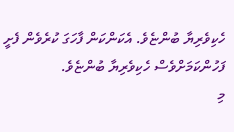ހެކިވެރިޔާ ބުންޏެވެ. އެކަންކަން ފާހަގަ ކުރެވެން ފެށީ ފަހުންކަމަށްވެސް ހެކިވެރިޔާ ބުންޏެވެ.
މި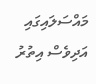މައްސަލައިގައި އަދިވެސް އިތުރު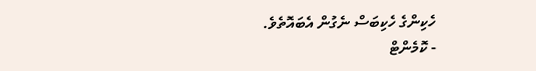ހެކިންގެ ހެކިބަސް ނެގުން އެބައޮތެވެ.
- ކޮމެންޓް